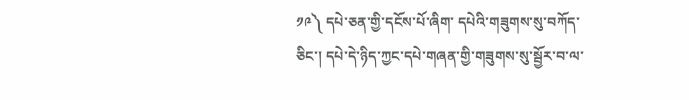༡༩༽ དཔེ་ཅན་གྱི་དངོས་པོ་ཞིག་ དཔེའི་གཟུགས་སུ་བཀོད་ཅིང་། དཔེ་དེ་ཉིད་ཀྱང་དཔེ་གཞན་གྱི་གཟུགས་སུ་སྦྱོར་བ་ལ་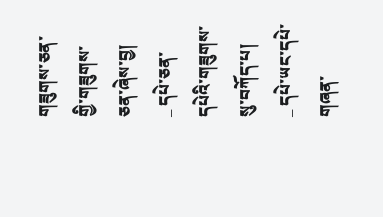གཟུགས་ཅན་གྱི་གཟུགས་ཅན་ཞེས་བྱ།
_ དཔེ་ཅན་དཔེའི་གཟུགས་སུ་བཀོད་པ།
_ དཔེ་ཡང་དཔེ་གཞན་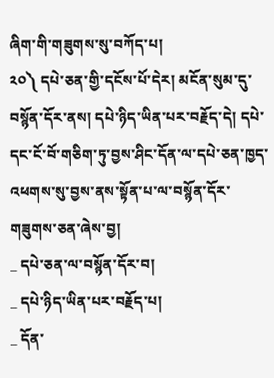ཞིག་གི་གཟུགས་སུ་བཀོད་པ།
༢༠༽ དཔེ་ཅན་གྱི་དངོས་པོ་དེར། མངོན་སུམ་དུ་བསྙོན་དོར་ནས། དཔེ་ཉིད་ཡིན་པར་བརྗོད་དེ། དཔེ་དང་ངོ་བོ་གཅིག་ཏུ་བྱས་ཤིང་དོན་ལ་དཔེ་ཅན་ཁྱད་འཕགས་སུ་བྱས་ནས་སྟོན་པ་ལ་བསྙོན་དོར་གཟུགས་ཅན་ཞེས་བྱ།
_ དཔེ་ཅན་ལ་བསྙོན་དོར་བ།
_ དཔེ་ཉིད་ཡིན་པར་བརྗོད་པ།
_ དོན་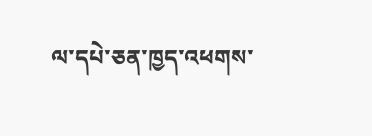ལ་དཔེ་ཅན་ཁྱད་འཕགས་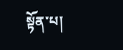སྟོན་པ།